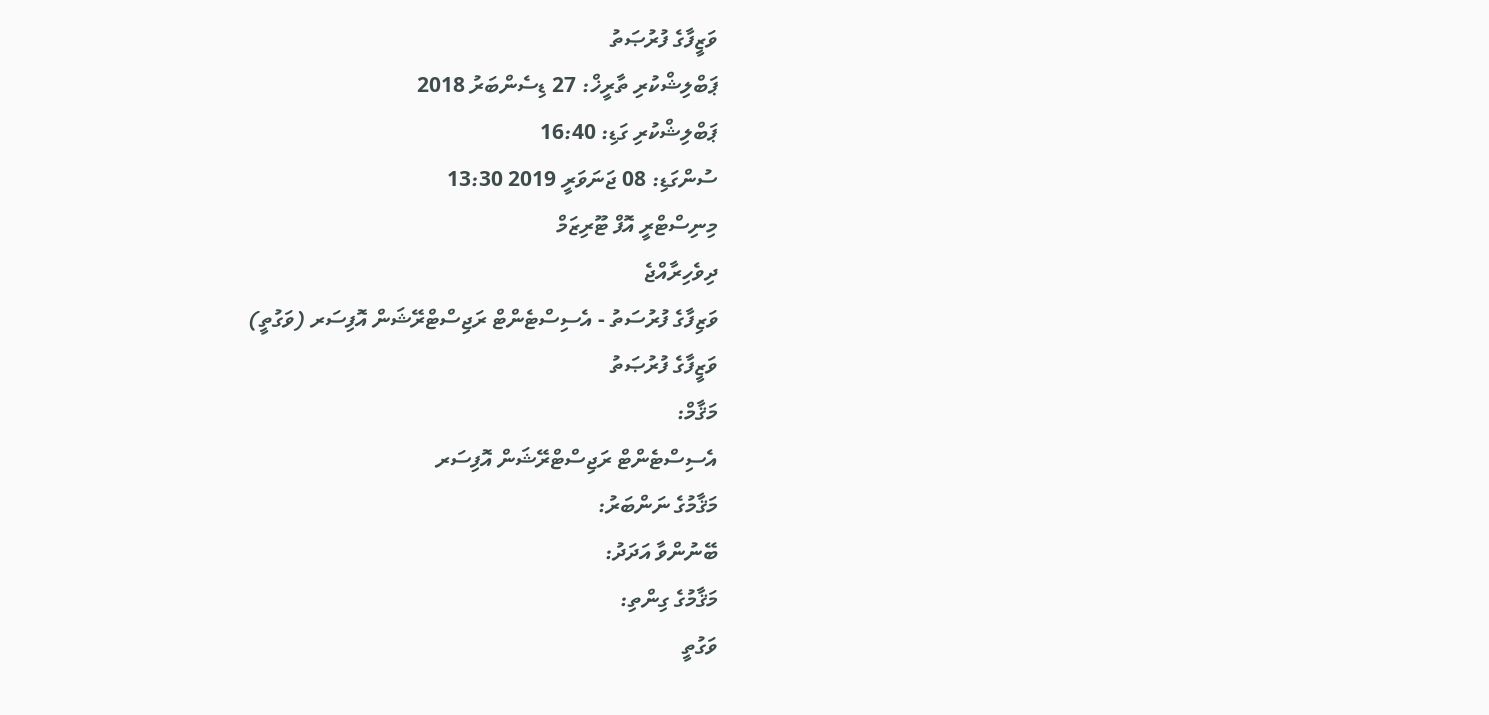ވަޒީފާގެ ފުރުޞަތު
ޕަބްލިޝްކުރި ތާރީޚް: 27 ޑިސެންބަރު 2018
ޕަބްލިޝްކުރި ގަޑި: 16:40
ސުންގަޑި: 08 ޖަނަވަރީ 2019 13:30
މިނިސްޓްރީ އޮފް ޓޫރިޒަމް
ދިވެހިރާއްޖެ
ވަޒިފާގެ ފުރުސަތު - އެސިސްޓެންޓް ރަޖިސްޓްރޭޝަން އޮފިސަރ (ވަގުތީ)
ވަޒީފާގެ ފުރުޞަތު
މަޤާމް:
އެސިސްޓެންޓް ރަޖިސްޓްރޭޝަން އޮފިސަރ
މަޤާމުގެ ނަންބަރު:
ބޭނުންވާ އަދަދު:
މަޤާމުގެ ގިންތި:
ވަގުތީ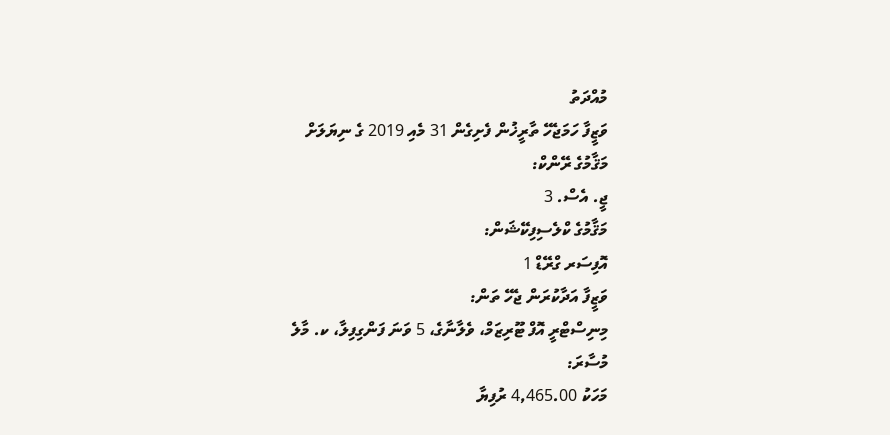މުއްދަތު
ވަޒީފާ ހަމަޖެހޭ ތާރީޚުން ފެށިގެން 31 މެއި 2019 ގެ ނިޔަލަށް
މަޤާމުގެ ރޭންކް:
ޖީ. އެސް. 3
މަޤާމުގެ ކްލެސިފިކޭޝަން:
އޮފިސަރ ގްރޭޑް 1
ވަޒީފާ އަދާކުރަން ޖެހޭ ތަން:
މިނިސްޓްރީ އޮފް ޓޫރިޒަމް، ވެލާނާގެ، 5 ވަނަ ފަންގިފިލާ، ކ. މާލެ
މުސާރަ:
މަހަކު 4,465.00 ރުފިޔާ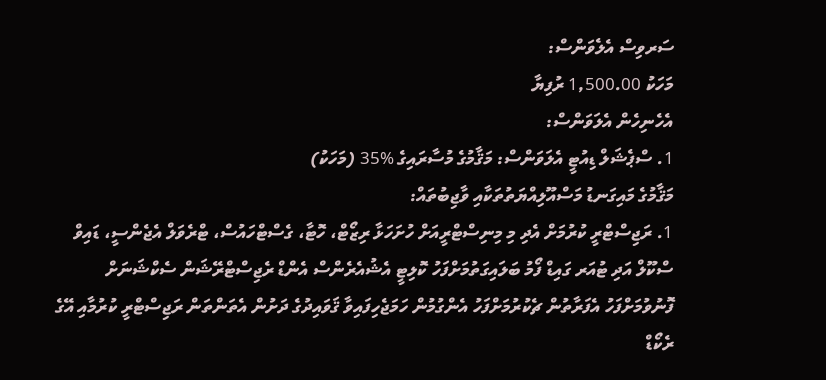ސަރވިސް އެލެވަންސް:
މަހަކު 1,500.00 ރުފިޔާ
އެހެނިހެން އެލަވަންސް:
1. ސްޕެޝަލް ޑިއުޓީ އެލަވަންސް: މަޤާމުގެ މުސާރައިގެ %35 (މަހަކު)
މަޤާމުގެ މައިގަނޑު މަސްއޫލިއްޔަތުތަކާއި ވާޖިބުތައް:
1. ރަޖިސްޓްރީ ކުރުމަށް އެދި މި މިނިސްޓްރީއަށް ހުށަހަޅާ ރިޒޯޓް، ހޮޓާ، ގެސްޓްހައުސް، ޓްރެވަލް އެޖެންސީ، ޑައިވް ސްކޫލް އަދި ޓުއަރ ގައިޑް ފޯމު ބަލައިގަތުމަށްފަހު ކޮލިޓީ އެޝުއެރެންސް އެންޑް ރެޖިސްޓްރޭޝަން ސެކްޝަނަށް ފޮނުވުމަށްފަހު އެފަރާތުން ޗެކުރުމަށްފަހު އެންގުމުން ހަމަޖެހިފައިވާ ޤަވައިދުގެ ދަށުން އެތަންތަން ރަޖިސްޓްރީ ކުރުމާއި އޭގެ ރެކޯޑް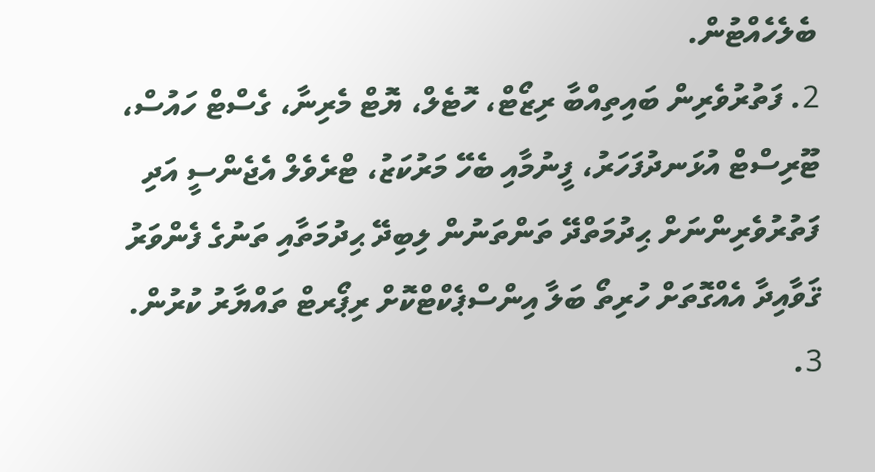ބެލެހެއްޓުން.
2. ފަތުރުވެރިން ބައިތިއްބާ ރިޒޯޓް، ހޮޓެލް، ޔޮޓް މެރިނާ، ގެސްޓް ހައުސް، ޓޫރިސްޓް އުޅަނދުފަހަރު، ފީނުމާއި ބެހޭ މަރުކަޒު، ޓްރެވެލް އެޖެންސީ އަދި ފަތުރުވެރިންނަށް ޙިދުމަތްދޭ ތަންތަނުން ލިބިދޭ ޙިދުމަތާއި ތަނުގެ ފެންވަރު ޤަވާއިދާ އެއްގޮތަށް ހުރިތޯ ބަލާ އިންސްޕެކްޓްކޮށް ރިޕޯރޓް ތައްޔާރު ކުރުން.
3.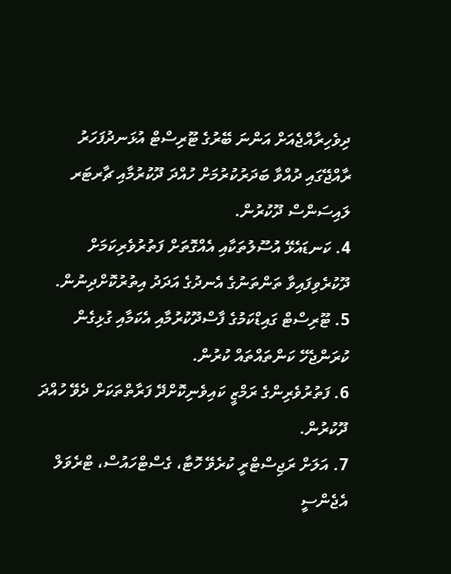ދިވެހިރާއްޖެއަށް އަންނަ ބޭރުގެ ޓޫރިސްޓް އުޅަނދުފަހަރު ރާއްޖޭގައި ދުއްވާ ބަދަރުކުރުމަށް ހުއްދަ ދޫކުރުމާއި ޗާރޓަރ ލައިސަންސް ދޫކުރުން.
4. ކަނޑައެޅޭ އުސޫލުތަކާއި އެއްގޮތަށް ފަތުރުވެރިކަމަށް ދޫކުރެވިފައިވާ ތަންތަނުގެ އެނދުގެ އަދަދު އިތުރުކޮށްދިނުން.
5. ޓޫރިސްޓް ގައިޑްކަމުގެ ފާސްދޫކުރުމާއި އެކަމާއި ގުޅިގެން ކުރަންޖެހޭ ކަންތައްތައް ކުރުން.
6. ފަތުރުވެރިންގެ ރަމްޒީ ކައިވެނިކޮށްދޭ ފަރާތްތަކަށް ދެވޭ ހުއްދަ ދޫކުރުން.
7. އަލަށް ރަޖިސްޓްރީ ކުރެވޭ ހޮޓާ، ގެސްޓްހައުސް، ޓްރެވަލް އެޖެންސީ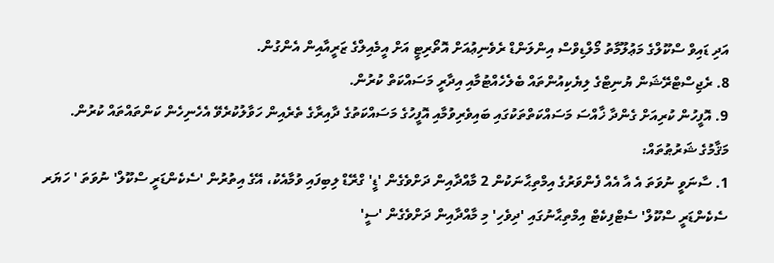އަދި ޑައިވް ސްކޫލްގެ މަޢުލޫމާތު މޯލްޑިވްސް އިންލަންޑް ރެވެނިޢުއަށް އޮތޯރިޓީ އަށް އީމެއިލްގެ ޒަރީއާއިން އެންގުން.
8. ރެޖިސްޓްރޭޝަން ޔުނިޓްގެ ލިޔެކިއުންތައް ބެލެހެއްޓުމާއި އިދާރީ މަސައްކަތް ކުރުން.
9. އޮފީހުން ކުރިއަށް ގެންދާ ޚާއްސަ މަސައްކަތްތަކުގައި ބައިވެރިވުމާއި އޮފީހުގެ މަސައްކަތުގެ ދާއިރާގެ ތެރެއިން ހަވާލުކުރެވޭ އެހެނިހެން ކަންތައްތައް ކުރުން.
މަޤާމުގެ ޝަރުޠުތައް:
1. ސާނަވީ ނުވަތަ އެ އާ އެއް ފެންވަރުގެ އިމްތިޙާނަކުން 2 މާއްދާއިން ދަށްވެގެން 'ޑީ' ގްރޭޑް ލިބިފައި ވުމާއެކު، އޭގެ އިތުރުން 'ސެކެންޑަރީ ސްކޫލް' ނުވަތަ ' ހަޔަރ ސެކެންޑަރީ ސްކޫލް' ސެޓްފިކެޓް އިމްތިޙާނުގައި 'ދިވެހި' މި މާއްދާއިން ދަށްވެގެން 'ސީ'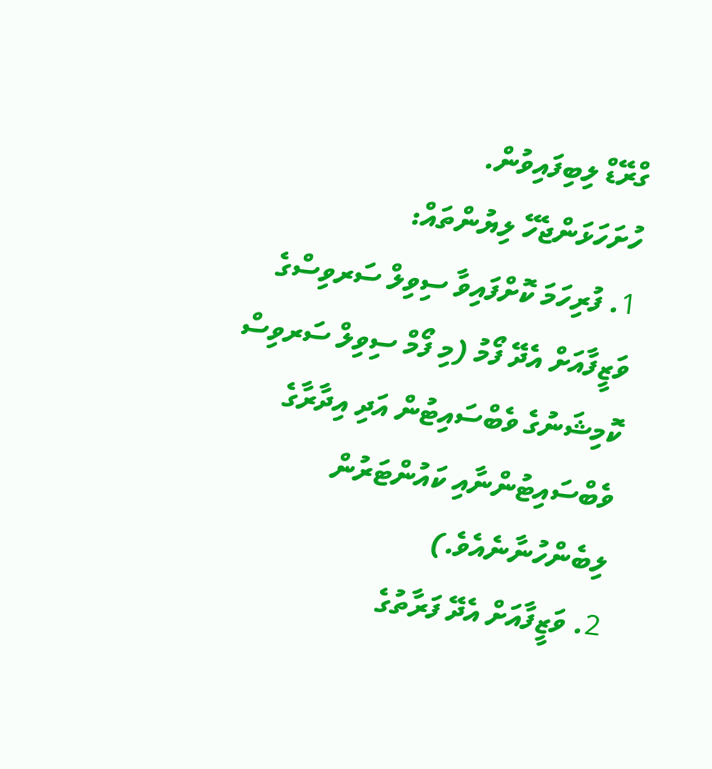ގްރޭޑް ލިބިފައިވުން.
ހުށަހަޅަންޖެހޭ ލިޔުންތައް:
1. ފުރިހަމަ ކޮށްފައިވާ ސިވިލް ސަރވިސްގެ ވަޒީފާއަށް އެދޭ ފޯމު (މި ފޯމް ސިވިލް ސަރވިސް ކޮމިޝަނުގެ ވެބްސައިޓުން އަދި އިދާރާގެ ވެބްސައިޓުންނާއި ކައުންޓަރުން ލިބެންހުނާނެއެވެ.)
2. ވަޒީފާއަށް އެދޭ ފަރާތުގެ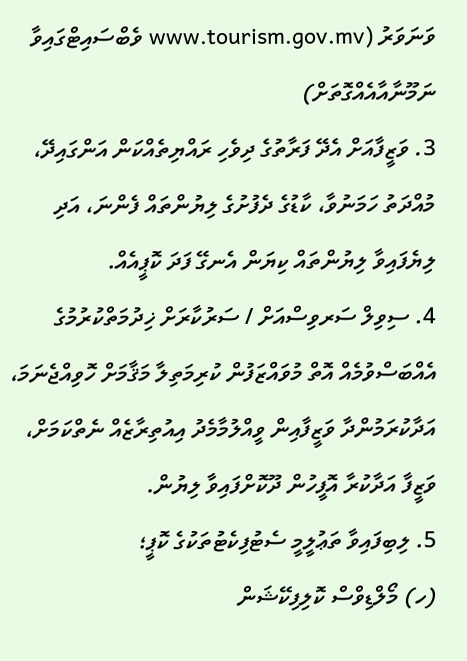ވަނަވަރު (www.tourism.gov.mv ވެބްސައިޓްގައިވާ ނަމޫނާއާއެއްގޮތަށް)
3. ވަޒީފާއަށް އެދޭ ފަރާތުގެ ދިވެހި ރައްޔިތެއްކަން އަންގައިދޭ، މުއްދަތު ހަމަނުވާ، ކާޑުގެ ދެފުށުގެ ލިޔުންތައް ފެންނަ، އަދި ލިޔެފައިވާ ލިޔުންތައް ކިޔަން އެނގޭ ފަދަ ކޮޕީއެއް.
4. ސިވިލް ސަރވިސްއަށް / ސަރުކާރަށް ޚިދުމަތްކުރުމުގެ އެއްބަސްވުމެއް އޮތް މުވައްޒަފުން ކުރިމަތިލާ މަޤާމަށް ހޮވިއްޖެނަމަ، އަދާކުރަމުންދާ ވަޒީފާއިން ވީއްލުމާމެދު އިއުތިރާޒެއް ނެތްކަމަށް، ވަޒީފާ އަދާކުރާ އޮފީހުން ދޫކޮށްފައިވާ ލިޔުން.
5. ލިބިފައިވާ ތަޢުލީމީ ސެޓުފިކެޓުތަކުގެ ކޮޕީ؛
(ހ) މޯލްޑިވްސް ކޮލިފިކޭޝަން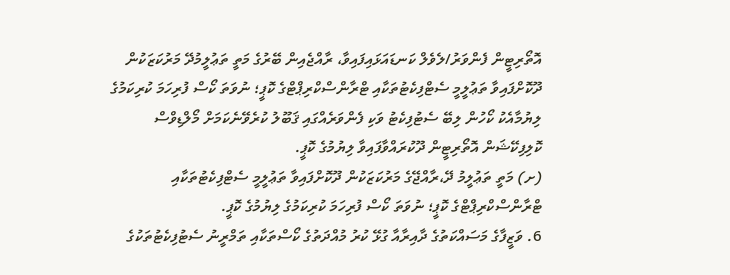އޮތޯރިޓީން ފެންވަރު/ލެވެލް ކަނޑައަޅައިފައިވާ، ރާއްޖެއިން ބޭރުގެ މަތީ ތަޢުލީމުދޭ މަރުކަޒަކުން ދޫކޮށްފައިވާ ތަޢުލީމީ ސެޓްފިކެޓުތަކާއި ޓްރާންސްކްރިޕްޓްގެ ކޮޕީ؛ ނުވަތަ ކޯސް ފުރިހަމަ ކުރިކަމުގެ ލިޔުމާއެކު ކޯހުން ލިބޭ ސެޓުފިކެޓު ވަކި ފެންވަރެއްގައި ޤަބޫލު ކުރެވޭނެކަމަށް މޯލްޑިވްސް ކޮލިފިކޭޝަން އޮތޯރިޓީން ދޫކުރައްވާފައިވާ ލިޔުމުގެ ކޮޕީ.
(ށ) މަތީ ތަޢުލީމު ދޭ،ރާއްޖޭގެ މަރުކަޒަކުން ދޫކޮށްފައިވާ ތަޢުލީމީ ސެޓްފިކެޓުތަކާއި ޓްރާންސްކްރިޕްޓްގެ ކޮޕީ؛ ނުވަތަ ކޯސް ފުރިހަމަ ކުރިކަމުގެ ލިޔުމުގެ ކޮޕީ.
6. ވަޒީފާގެ މަސައްކަތުގެ ދާއިރާއާ ގުޅޭ ކުރު މުއްދަތުގެ ކޯސްތަކާއި ތަމްރީނު ސެޓުފިކެޓުތަކުގެ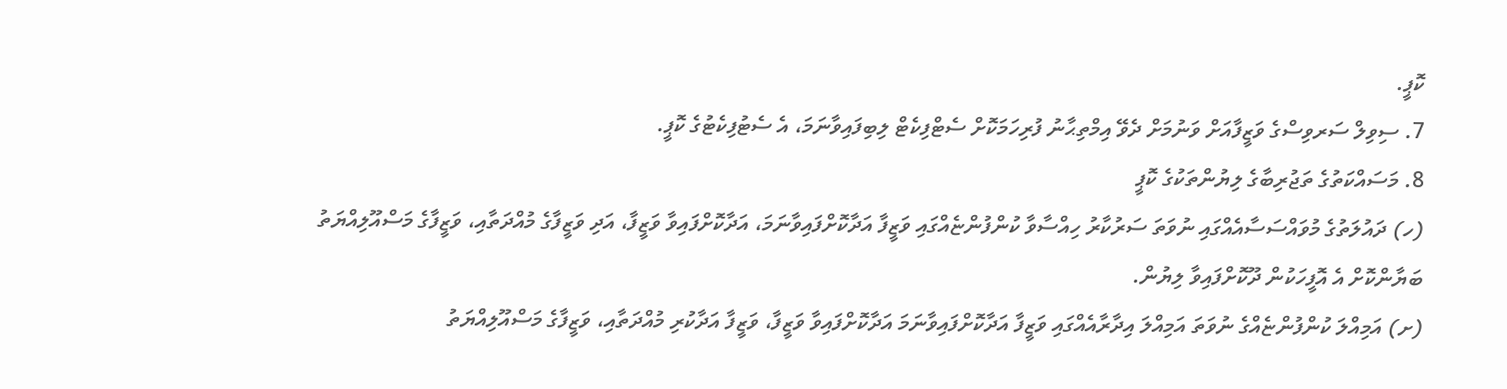ކޮޕީ.
7. ސިވިލް ސަރވިސްގެ ވަޒީފާއަށް ވަނުމަށް ދެވޭ އިމްތިޙާނު ފުރިހަމަކޮށް ސެޓްފިކެޓް ލިބިފައިވާނަމަ، އެ ސެޓުފިކެޓުގެ ކޮޕީ.
8. މަސައްކަތުގެ ތަޖުރިބާގެ ލިޔުންތަކުގެ ކޮޕީ
(ހ) ދައުލަތުގެ މުވައްސަސާއެއްގައި ނުވަތަ ސަރުކާރު ހިއްސާވާ ކުންފުންޏެއްގައި ވަޒީފާ އަދާކޮށްފައިވާނަމަ، އަދާކޮށްފައިވާ ވަޒީފާ، އަދި ވަޒީފާގެ މުއްދަތާއި، ވަޒީފާގެ މަސްއޫލިއްޔަތު ބަޔާންކޮށް އެ އޮފީހަކުން ދޫކޮށްފައިވާ ލިޔުން.
(ށ) އަމިއްލަ ކުންފުންޏެއްގެ ނުވަތަ އަމިއްލަ އިދާރާއެއްގައި ވަޒީފާ އަދާކޮށްފައިވާނަމަ އަދާކޮށްފައިވާ ވަޒީފާ، ވަޒީފާ އަދާކުރި މުއްދަތާއި، ވަޒީފާގެ މަސްއޫލިއްޔަތު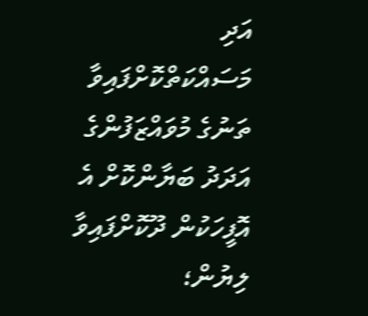އަދި މަސައްކަތްކޮށްފައިވާ ތަނުގެ މުވައްޒަފުންގެ އަދަދު ބަޔާންކޮށް އެ އޮފީހަކުން ދޫކޮށްފައިވާ ލިޔުން؛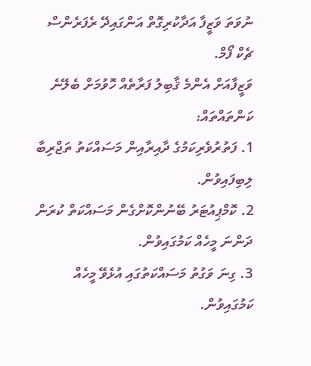ނުވަތަ ވަޒީފާ އަދާކުރިގޮތް އަންގައިދޭ ރެފަރެންސް ޗެކް ފޯމް.
ވަޒީފާއަށް އެންމެ ޤާބިލު ފަރާތެއް ހޮވުމަށް ބެލޭނެ ކަންތައްތައް:
1. ފަތުރުވެރިކަމުގެ ދާއިރާއިން މަސައްކަތު ތަޖްރިބާ ލިބިފައިވުން.
2. ކޮމްޕިއުޓަރު ބޭނުންކޮށްގެން މަސައްކަތް ކުރަން ދަންނަ މީހެއް ކަމުގައިވުން.
3. ގިނަ ވަގުތު މަސައްކަތުގައި އުޅެވޭ މީހެއް ކަމުގައިވުން.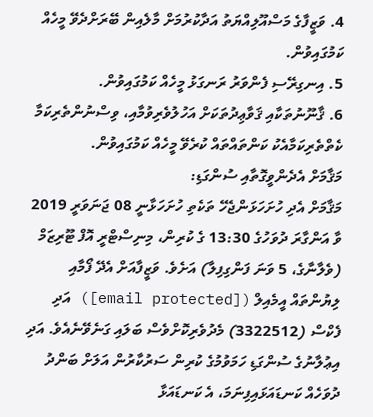4. ވަޒީފާގެ މަސްއޫލިއްޔަތު އަދާކުރުމަށް މާލެއިން ބޭރަށްދެވޭ މީހެއް ކަމުގައިވުން.
5. އިނގިރޭސި ފެންވަރު ރަނގަޅު މީހެއް ކަމުގައިވުން.
6. ޤާނޫނުތަކާއި ޤަވާޢިދުތަކަށް އަހުލުވެރިވުމާއި، ވިސްނުންތެރިކަމާ ކެތްތެރިކަމާއެކު ކަންތައްތައް ކުރެވޭ މީހެއް ކަމުގައިވުން.
މަޤާމަށް އެދެންވީގޮތާއި ސުންގަޑި:
މަޤާމަށް އެދި ހުށަހަޅަންޖެހޭ ތަކެތި ހުށަހަޅާނީ 08 ޖަނަވަރީ 2019 ވާ އަންގާރަ ދުވަހުގެ 13:30 ގެ ކުރިން، މިނިސްޓްރީ އޮފް ޓޫރިޒަމް (ވެލާނާގެ، 5 ވަނަ ފަންގިފިލާ) އަށެވެ. ވަޒީފާއަށް އެދޭ ފޯމާއި ލިޔުންތައް އީމެއިލް ([email protected]) އަދި ފެކްސް (3322512) މެދުވެރިކޮށްވެސް ބަލައި ގަނެވޭނެއެވެ. އަދި އިޢުލާނުގެ ސުންގަޑި ހަމަވުމުގެ ކުރިން ސަރުކާރުން އަލަށް ބަންދު ދުވަހެއް ކަނޑައަޅައިފިނަމަ، އެ ކަނޑައަޅާ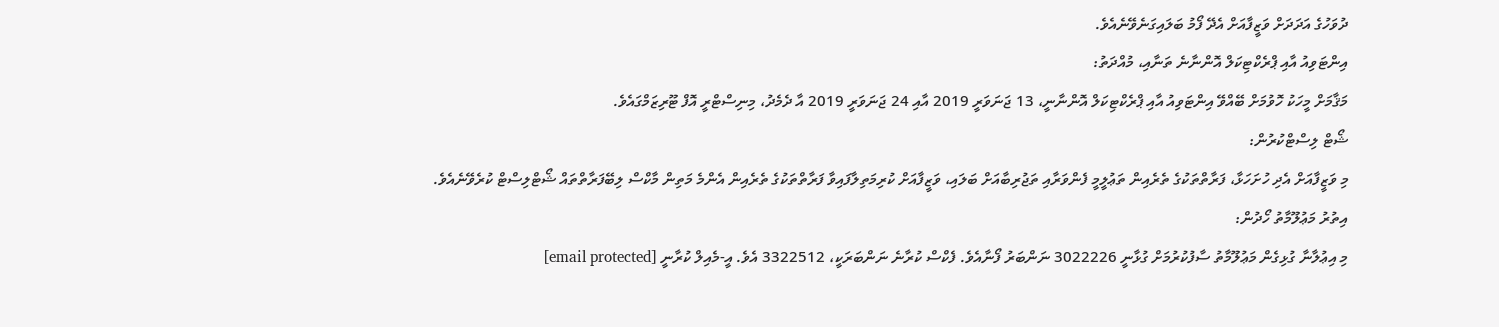ދުވަހުގެ އަދަދަށް ވަޒީފާއަށް އެދޭ ފޯމު ބަލައިގަނެވޭނެއެވެ.
އިންޓަވިއު އާއި ޕްރެކްޓިކަލް އޮންނާނެ ތަނާއި، މުއްދަތު:
މަޤާމަށް މީހަކު ހޮވުމަށް ބޭއްވޭ އިންޓަވިއު އާއި ޕްރެކްޓިކަލް އޮންނާނީ، 13 ޖަނަވަރީ 2019 އާއި 24 ޖަނަވަރީ 2019 އާ ދެމެދު، މިނިސްޓްރީ އޮފް ޓޫރިޒަމްގައެވެ.
ޝޯޓް ލިސްޓްކުރުން:
މި ވަޒީފާއަށް އެދި ހުށަހަޅާ، ފަރާތްތަކުގެ ތެރެއިން ތަޢުލީމީ ފެންވަރާއި ތަޖުރިބާއަށް ބަލައި، ވަޒީފާއަށް ކުރިމަތިލާފައިވާ ފަރާތްތަކުގެ ތެރެއިން އެންމެ މަތިން މާކްސް ލިބޭފަރާތްތައް ޝޯޓްލިސްޓް ކުރެވޭނެއެވެ.
އިތުރު މަޢުލޫމާތު ހޯދުން:
މި އިޢުލާނާ ގުޅިގެން މަޢުލޫމާތު ސާފުކުރުމަށް ގުޅާނީ 3022226 ނަންބަރު ފޯނާއެވެ. ފެކްސް ކުރާނެ ނަންބަރަކީ، 3322512 އެވެ. އީ-މެއިލް ކުރާނީ [email protected]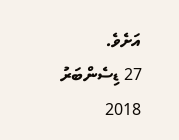އަށެވެ.
27 ޑިސެންބަރު 2018